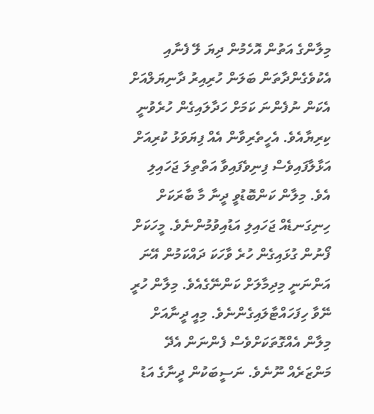މިލާންގެ އަތުން އޮހެމުން ދިޔަ ލޭ ފެނާއި އެކުވެގެންދާތަން ބަލަން ހުރިއިރު ދާނިޔަލްއަށް އެކަން ނުފެންނަ ކަމަށް ހަދާލައިގެން ހުރެވުނީ ކިރިޔާއެވެ. އެހީތެރިވާން އެއް ފިޔަވަޅު ކުރިއަށް އަޅާލާފައިވެސް ފިނިވެފައިވާ އަތްތިލަ ޖަހައިލި އެވެ. މިލާން ކަންބޮޑުވީ ދީނާ މާ ބާރަކަށް ހިނިގަނޑެއް ޖަހައިލި އަޑުއިވުމުންނެވެ. މީހަކަށް ފޯނުން ގުޅައިގެން ހުރެ ވާހަކަ ދައްކަމުން އޭނަ އަންނަނީ މިދިމާލަށް ކަންނޭގެއެވެ. މިލާން ހުރީ ނޭވާ ހިފަހައްޓާލައިގެންނެވެ. މިއީ ދީނާއަށް މިލާން އެއްގޮތަކަށްވެސް ފެންނަން އެދޭ މަންޒަރެއް ނޫނެވެ. ނަސީބަކުން ދީނާގެ އަޑު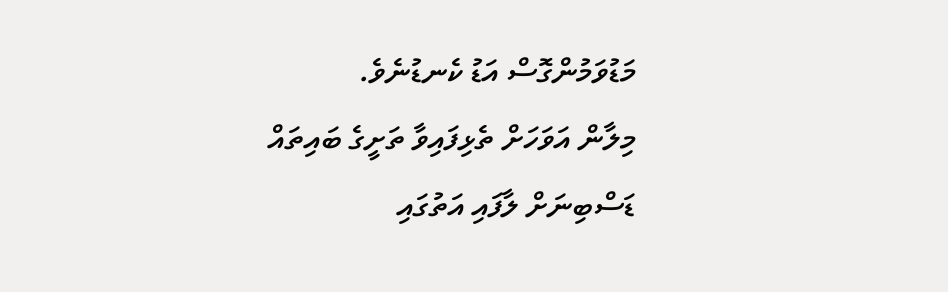މަޑުވަމުންގޮސް އަޑު ކެނޑުނެވެ.
މިލާން އަވަހަށް ތެޅިފައިވާ ތަށީގެ ބައިތައް ޑަސްބިނަށް ލާފައި އަތުގައި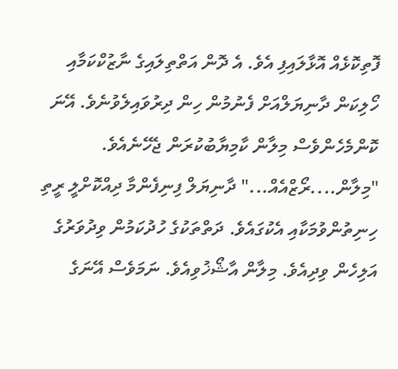ފޮތިކޮޅެއް އޮޅާލައިފި އެވެ. އެ ދޮން އަތްތިލައިގެ ނާޒުކްކަމާއި ހޯލިކަން ދާނިޔަލްއަށް ފެނުމުން ހިން ދިރުވައިލެވުނެވެ. އޭނަ ކޮންމެހެންވެސް މިލާން ކާމިޔާބުކުރަން ޖެހޭނެއެވެ.
"މިލާން....ރޯޒްއެއް..." ދާނިޔަލް ފިނިފެންމާ ދިއްކޮށްލީ ރީތި ހިނިތުންވުމަކާއި އެކުގައެވެ. ދަތްތަކުގެ ހުދުކަމުން ވިދުވަރުގެ އަލިހެން ވިދިއެވެ. މިލާން އާޝޯޚުވިއެވެ. ނަމަވެސް އޭނަގެ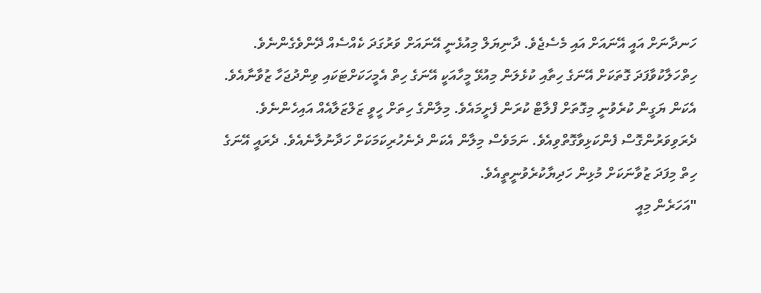ހަނދާނަށް އައީ އޭނައަށް އައި މެސެޖެވެ. ދާނިޔަލް މިއުޅެނީ އޭނައަށް ވަރުގަދަ ކެއްސެއް ދޭންވެގެންނެވެ. ހިތްހަލާކުވާފަދަ ގޮތަކަށް އޭނަގެ ހިތާއި ކުޅެލަން މިއުޅޭ މީހާއަކީ އޭނަގެ ހިތް އެމީހަކަށްޓަކައި ވިންދުޖަހާ ޒުވާނާއެވެ. އެކަން ޔަގީން ކުރެވުނީ މިގޮތަށް ފްލާޓް ކުރަން ފެށީމައެވެ. މިލާންގެ ހިތަށް ހީވީ ޒަލްޒަލާއެއް އައިހެންނެވެ. ދެރަވިވަރުންގޮސް ފެންކަޅިވާގޮތްވިއެވެ. ނަމަވެސް މިލާން އެކަން ދެނެހުރިކަމަކަށް ހަދާނުލާނެއެވެ. ދެރައީ އޭނަގެ ހިތް މިފަދަ ޒުވާނަކަށް މުޅިން ހަދިޔާކުރެވުނީތީއެވެ.
"އަހަރެން މިއީ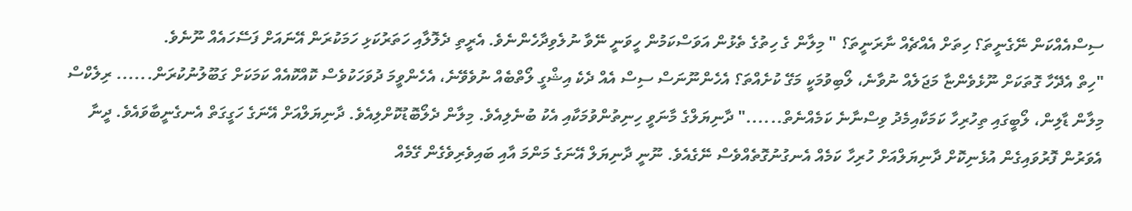ސިސްއެއްކަން ނޭގެނީތަ؟ ހިތަށް އެއްޗެއް ނާރަނީތަ؟ " މިލާން ގެ ހިތުގެ ތެޅުން އަވަސްކަމުން ހީވަނީ ނޭވާ ނުލެވިދާހެންނެވެ. އެރީތި ދެލޮލާއި ހަތަރުކަޅި ހަމަކުރަން އޭނައަށް ފަސޭހައެއް ނޫނެވެ.
"ހިތް އެދޭހާ ގޮތަކަށް ނޫޅެވެންޏާ މަޖަލެއް ނުވާނެ، ލޯބިވުމަކީ މަގޭ ކުށެއްތަ؟ އެހެންނޫނަސް ސިސް އެއް ދެކެ އިޝްގީ ލޯތްބެއް ނުވެވޭނެ، އެހެންވީމަ ދުވަހަކުވެސް ކޮއްކޮއެއް ކަމަކަށް ގަބޫލުނުކުރަން...... ރިލެކްސް މިލާން ޑާލިން، ލޯބީގައި ތިހުރިހާ ކަމަކާއިމެދު ވިސްނާނެ ކަމެއްނެތް......" ދާނިޔަލްގެ މާނަވީ ހިނިތުންވުމަކާއި އެކު ބުނެލިއެވެ. މިލާން ދެލޯބޮޑުކޮށްލިއެވެ. ދާނިޔަލްއަށް އޭނަގެ ހަގީގަތް އެނގެނީބާވައެވެ. ދީނާ އެވަރުން ފޮރުވައިގެން އުޅެނިކޮށް ދާނިޔަލްއަށް ހުރިހާ ކަމެއް އެނގުނުގޮތެއްވެސް ނޭގެއެވެ. ނޫނީ ދާނިޔަލް އޭނަގެ މަންމަ އާއި ބައިވެރިވެގެން ގޭމެއް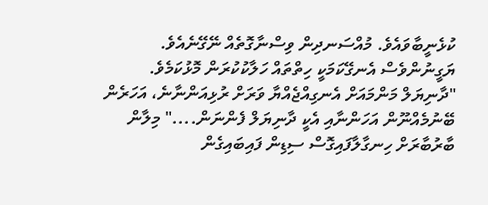ކުޅެނީބާވައެވެ. މުއްސަނދިން ވިސްނާގޮތެއް ނޭގޭނެއެވެ. ޔަގީނުންވެސް އެނގޭކަމަކީ ހިތްތައް ހަލާކުކުރަން މޮޅުކަމެވެ.
"ދާނިޔަލް މަންމައަށް އެނގިއްޖެއްޔާ ވަރަށް ރުޅިއަންނާނެ، އަހަރެން ބޭނުމެއްނޫން އަހަންނާއި އެކީ ދާނިޔަލް ފެންނަން...." މިލާން ބާރުބާރަށް ހިނގާލާފައިގޮސް ސިޑިން ފައިބައިގެން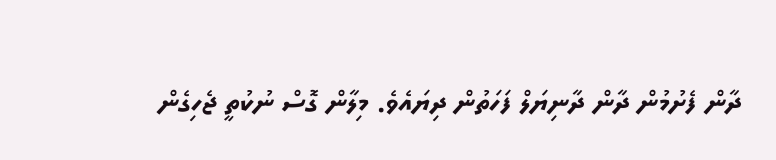ދާން ފެށުމުން ދާން ދާނިޔަލް ފަހަތުން ދިޔައެވެ. މިލާން ގޮސް ނުކުތީ ޖެހިގެން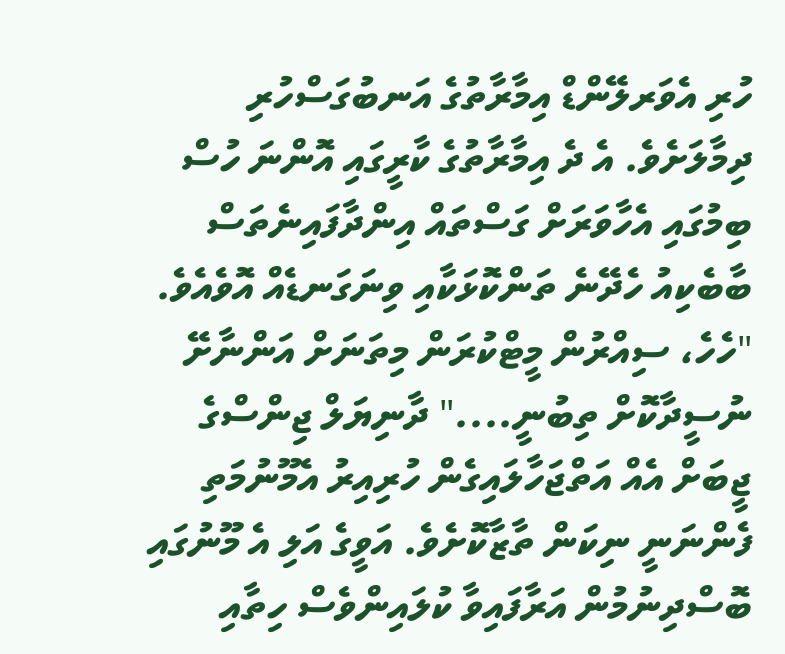ހުރި އެވަރލޭންޑް އިމާރާތުގެ އަނބުގަސްހުރި ދިމާލަށެވެ. އެ ދެ އިމާރާތުގެ ކާރީގައި އޮންނަ ހުސް ބިމުގައި އެހާވަރަށް ގަސްތައް އިންދާފައިނެތަސް ބާބެކިއު ހެދޭނެ ތަންކޮޅަކާއި ވިނަގަނޑެއް އޮވެއެވެ.
"ހެހެ، ސިއްރުން މީޓްކުރަން މިތަނަށް އަންނާށޭ ނުސީދާކޮށް ތިބުނީ...." ދާނިޔަލް ޖިންސްގެ ޖީބަށް އެއް އަތްޖަހާލައިގެން ހުރިއިރު އެމޫނުމަތި ފެންނަނީ ނިކަން ތާޒާކޮށެވެ. އަވީގެ އަލި އެ މޫނުގައި ބޮސްދިނުމުން އަރާފައިވާ ކުލައިންވެސް ހިތާއި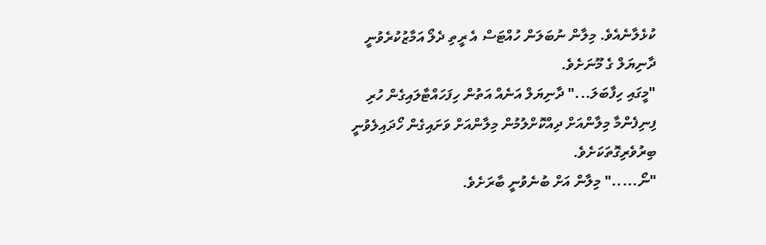ކުޅެލާނެއެވެ. މިލާން ނުބަލަން ހުއްޓަސް އެ ރީތި ދެލޯ އަމާޒުކުރެވުނީ ދާނިޔަލް ގެ މޫނަށެވެ.
"މީގައި ހިފާބަލަ..." ދާނިޔަލް އަނެއް އަތުން ހިފަހައްޓާލައިގެން ހުރި ފިނިފެންމާ މިލާންއަށް ދިއްކޮށްލުމުން މިލާންއަށް ވަށައިގެން ހޯދައިލެވުނީ ބިރުވެރިގޮތަކަށެވެ.
"ނޯ....." މިލާން އަށް ބުނެވުނީ ބާރަށެވެ.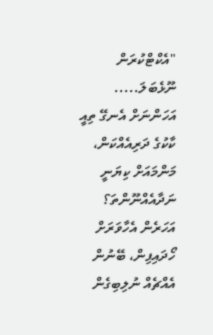"އެކްޓްކުރަން ނޫޅެބަލަ..... އަހަންނަށް އެނގޭ ތިއީ ކާކުގެ ދަރިއެއްކަން، މަންމައަށް ކިޔަނީ ނަދާއެއްނޫންތަ؟ އަހަރެން އެހާވަރަށް ހޯދައިފިން، ބޭނުން އެއްޗެއް ނުލިބިގެން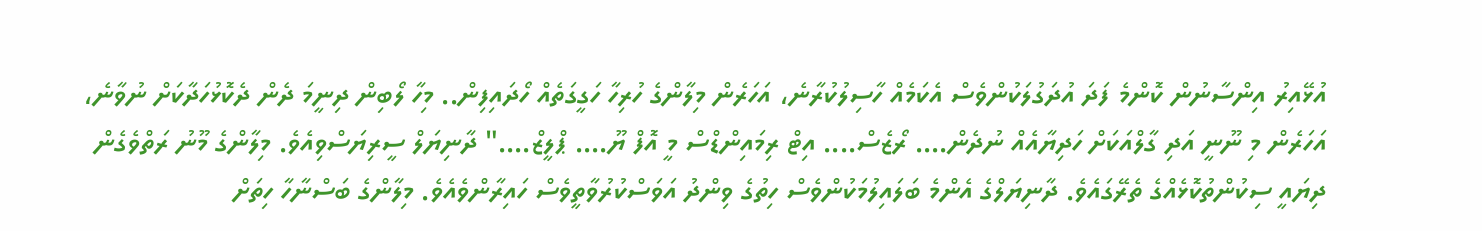އުޅޭއިރު އިންސާނުން ކޮންމެ ފަދަ އުދަގުލަކުންވެސް އެކަމެއް ހާސިލުކުރާނެ، އަހަރެން މިލާންގެ ހުރިހާ ހަގީގަތެއް ހޯދައިފިން.. މިހާ ލޯބިން ދިނީމަ ދެން ދެކޮޅުހަދާކަށް ނުވާނެ، އަހަރެން މި ނޫނީ އަދި ގާލްއަކަށް ހަދިޔާއެއް ނުދެން.... ރޯޒެސް.... އިޓް ރިމައިންޑްސް މީ އޮފް ޔޫ.... ޕްލީޒް...." ދާނިޔަލް ސީރިޔަސްވިއެވެ. މިލާންގެ މޫނު ރަތްވެގެން ދިޔައީ ސިކުންތުކޮޅެއްގެ ތެރޭގައެވެ. ދާނިޔަލްގެ އެންމެ ބަލައިލުމަކުންވެސް ހިތުގެ ވިންދު އަވަސްކުރުވާތީވެސް ހައިރާންވެއެވެ. މިލާންގެ ބަސްނާހާ ހިތަށް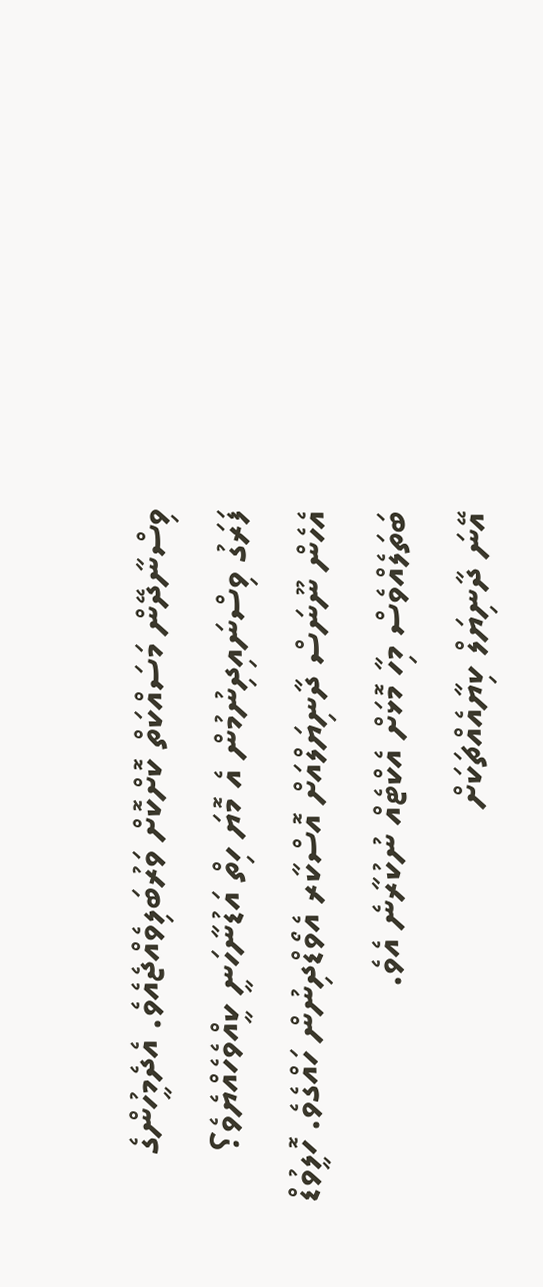ވިސްނާދޭން މަސައްކަތް ކޮށްކޮށް ވަރުބަލިވެއްޖެއެވެ. އެދެމީހުންގެ ފަރަގު ވިސްނައިދިނުމުން އެ މޮޔަ ހިތް އަޑުނާހަނީ ކީއްވެހެއްޔެވެ؟ އެހެން ނޫނަސް ދާނިޔަލްއަށް އޮސްކާރ އެވޯޑްދިނުން ހައްގެވެ. ހޮލީވުޑް ބަތަލެއްވެސް މިހާ މޮޅަށް އެކްޓެއް ނުކުރާނެ އެވެ.
އޭނަ ދާނިޔަލް ކިޔާއެއްޗަކަށް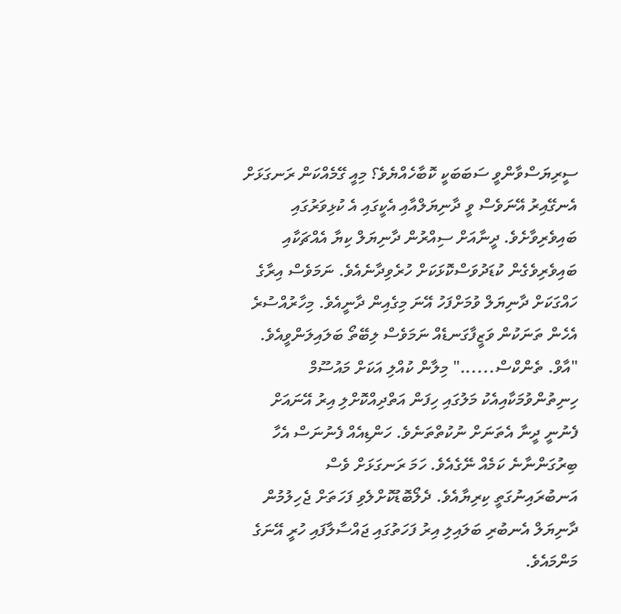ސީރިޔަސްވާންވީ ސަބަބަކީ ކޮބާހެއްޔެވެ؟ މިއީ ގޭމެއްކަން ރަނގަޅަށް އެނގޭއިރު އޭނަވެސް ވީ ދާނިޔަލްއާއި އެކީގައި އެ ކުޅިވަރުގައި ބައިވެރިވާށެވެ. ދީނާއަށް ސިއްރުން ދާނިޔަލް ކިޔާ އެއްޗަކާއި ބައިވެރިވެގެން ކުޑަދުވަސްކޮޅަކަށް ހުރެވިދާނެއެވެ. ނަމަވެސް އިރާގެ ހައްގަކަށް ދާނިޔަލް ވުމަށްފަހު އޭނަ މިގެއިން ދާނީއެވެ. މިހާރުއްސުރެ އެހެން ތަނަކުން ވަޒީފާގަނޑެއް ނަމަވެސް ލިބޭތޯ ބަލައިލަންވީއެވެ.
"އާވް. ތެންކްސް......" މިލާން ކުއްލި އަކަށް މައުސޫމް ހިނިތުންވުމަކާއިއެކު މަލުގައި ހިފަން އަތްދިއްކޮށްލި އިރު އޭނައަށް ފެނުނީ ދީނާ އެތަނަށް ނުކުތްތަނެވެ. ހަންޑިއެއް ފެނުނަސް އެހާ ބިރުގަންނާނެ ކަމެއް ނޭގެއެވެ. ހަމަ ރަނގަޅަށް ވެސް އަނބުރައިނުގަތީ ކިރިޔާއެވެ. ދެލޯބޮޑުކޮށްލެވި ފަހަތަށް ޖެހިލުމުން ދާނިޔަލް އެނބުރި ބަލައިލި އިރު ފަހަތުގައި ޖައްސާލާފައި ހުރީ އޭނަގެ މަންމައެވެ.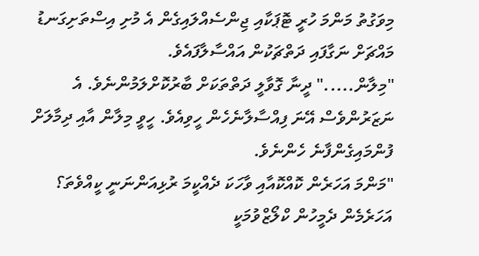މިވަގުތު މަންމަ ހުރީ ޓޮޕަކާއި ޖިންސެއްލައިގެން އެ މުށި އިސްތަށިގަނޑު މައްޗަށް ނަގާފައި ދަތްޗަކުން އައްސާލާފައެވެ.
"މިލާން....." ދީނާ ގޮވާލީ ދަތްތަކަށް ބާރުކޮށްލަމުންނެވެ. އެ ނަޒަރުންވެސް އޭނަ ފިއްސާލާނެހެން ހީވިއެވެ. ހީވީ މިލާން އާއި ދިމާލަށް ފުންމައިގެންފާނެ ހެންނެވެ.
"މަންމަ އަހަރެން ކޮއްކޮއާއި ވާހަކަ ދެއްކީމަ ރުޅިއަންނަނީ ކީއްވެތަ؟ އަހަރެމެން ދެމީހުން ކްލޯޒްވުމަކީ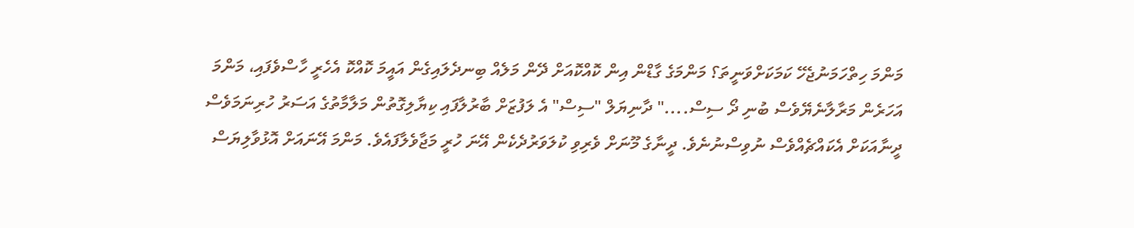މަންމަ ހިތްހަމަނުޖެހޭ ކަމަކަށްވަނީތަ؟ މަންމަގެ ގާޑްން އިން ކޮއްކޮއަށް ދޭން މަލެއް ބިނދެލައިގެން އައީމަ ކޮއްކޮ އެހެރީ ހާސްވެފައި، މަންމަ އަހަރެން މަރާލާނެޔޭވެސް ބުނި ދޯ ސިސް...." ދާނިޔަލް "ސިސް" އެ ލަފުޒަށް ބާރުލާފައި ކިޔާލިގޮތުން މަލާމާތުގެ އަސަރު ހުރިނަމަވެސް ދީނާއަކަށް އެކައްޗެއްވެސް ނުވިސްނުނެވެ. ދީނާގެ މޫނަށް ވެރިވި ކުލަވަރުދެކެން އޭނަ ހުރީ މަޖާވެލާފައެވެ. މަންމަ އޭނައަށް އޮޅުވާލިޔަސް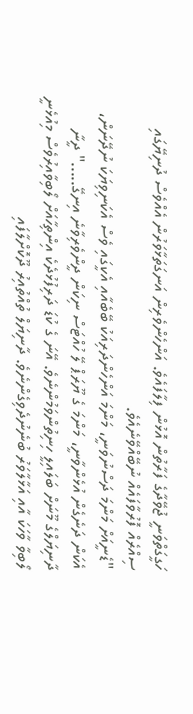ހަގީގަތްވަނީ ޖުވޭދާގެ ފަރާތުން އޮޅުން ފިލާފައެވެ. އަންހެންވެރިން އަނގަތަޅާވަރުން އެއްވެސް ދުނިޔޭގައި ސިއްރެއް ފޮރުވާފައެއް ނުބޭއްވޭނެއެވެ.
"ޑެނީއަށް މަންމަ ދަސްނުވަނީ، މަންމަ އަންހެންދަރިއަކު ބޭބެއާއި އެކީގައި ވެސް އެކަނިވިޔަކަ ނުދޭނަން، އެކަން ދަނެގެން އުޅެންވާނީ، މަންމަ ގެ ޔޫރަޕް ލޭ ހުއްޓަސް ނިކަން ދީންވެރިވާނެ އިނގޭ....." ދީނާ ދާނިޔަލްގެ މޫނަށް ބަލައިލީ ހިނިތުންވަމުންނެވެ. އޭނަ ގެ ކުޑަ ދަރިފުޅުދެކެ އިންތިހާއަށް ލޯބިވާއިރުވެސް މިއުޅެނީ ލޯބިވާ ވާހަކަ އާއި އަޅާލާވަރު ބުނެނުދެވިގެންނެވެ. ދާނިޔަލް ތުއްތުއިރު ދޫކޮށްލާފައި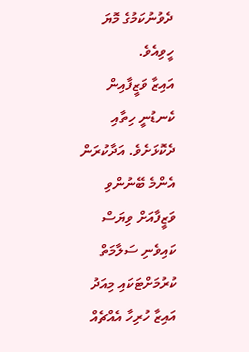ދެވުނުކަމުގެ މޮޔަ ހީވިއެވެ.
އައިޒާ ވަޒީފާއިން ކެނޑުނީ ހިތާއި ދެކޮޅަށެވެ. އަދާކުރަން އެންމެ ބޭނުންވި ވަޒީފާއަށް ވިޔަސް ކައިވެނި ސަލާމަތް ކުރުމަށްޓަކައި މިއަދު އައިޒާ ހުރިހާ އެއްޗެއް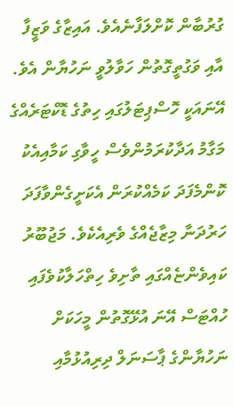ގުރުބާން ކޮށްލަފާނެއެވެ. އައިޒާގެ ވަޒީފާ އާއި ވަގުތީގޮތުން ހަވާލުވީ ނަހުޔާން އެވެ. އޭނައަކީ ހޮސްޕިޓަލުގައި ހިތުގެ ޑޮކްޓަރެއްގެ މަގާމު އަދާކުރަމުންވެސް ހީވާގި ކަމާއިއެކު ކޮންމެފަދަ ކަމެއްކުރަން އެކަށީގެންވާފަދަ ހަރުދަނާ މިޒާޖެއްގެ ވެރިއެކެވެ. މަޖުބޫރު ކައިވެންޏެއްގައި ތާށިވެ ހިތްހަލާކުވެފައި ހުއްޓަސް އޭނަ އުޅޭގޮތުން މީހަކަށް ނަހުޔާންގެ ޕާސަނަލް ދިރިއުޅުމާއި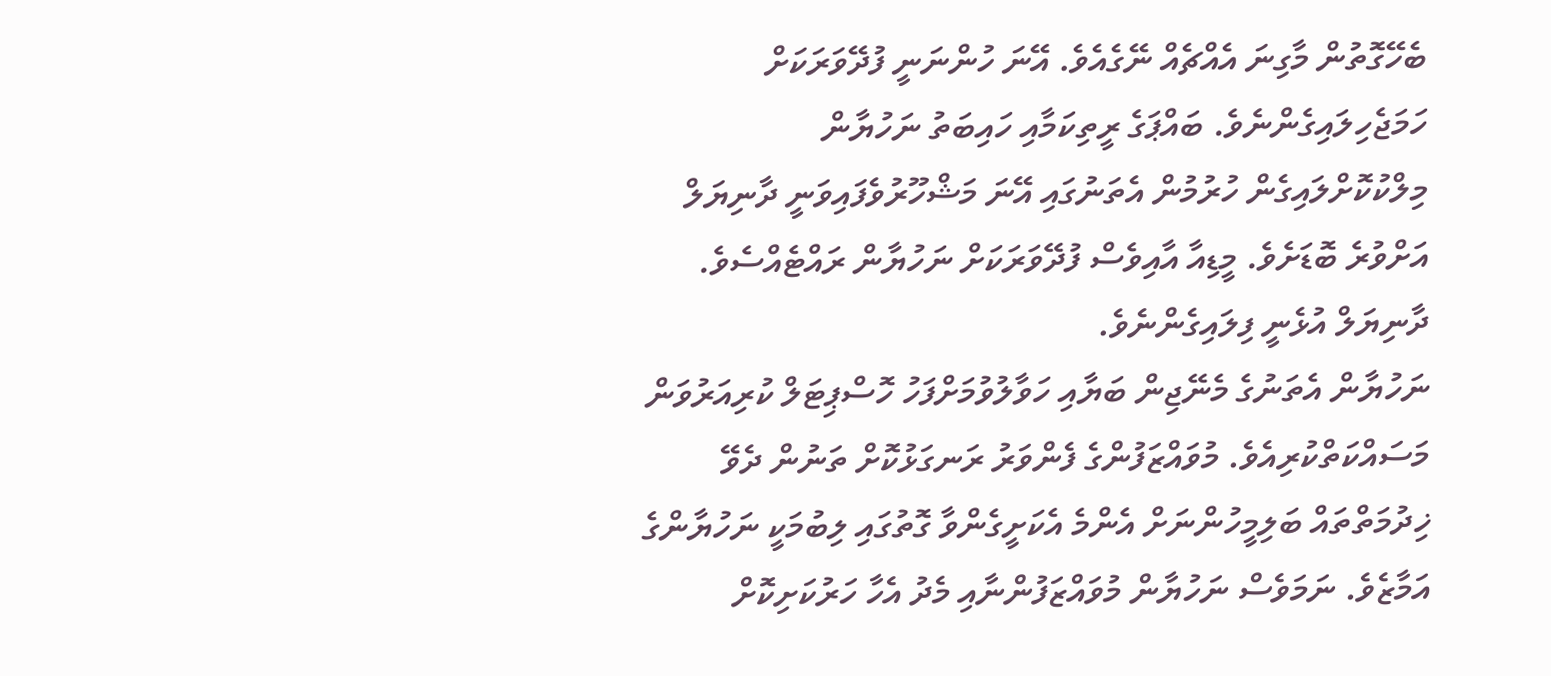ބެހޭގޮތުން މާގިނަ އެއްޗެއް ނޭގެއެވެ. އޭނަ ހުންނަނީ ފުދޭވަރަކަށް ހަމަޖެހިލައިގެންނެވެ. ބައްޕަގެ ރީތިކަމާއި ހައިބަތު ނަހުޔާން މިލްކުކޮށްލައިގެން ހުރުމުން އެތަނުގައި އޭނަ މަޝްހޫރުވެފައިވަނީ ދާނިޔަލް އަށްވުރެ ބޮޑަށެވެ. މީޑިއާ އާއިވެސް ފުދޭވަރަކަށް ނަހުޔާން ރައްޓެއްސެވެ. ދާނިޔަލް އުޅެނީ ފިލައިގެންނެވެ.
ނަހުޔާން އެތަނުގެ މެނޭޖިން ބަޔާއި ހަވާލުވުމަށްފަހު ހޮސްޕިޓަލް ކުރިއަރުވަން މަސައްކަތްކުރިއެވެ. މުވައްޒަފުންގެ ފެންވަރު ރަނގަޅުކޮށް ތަނުން ދެވޭ ޚިދުމަތްތައް ބަލިމީހުންނަށް އެންމެ އެކަށީގެންވާ ގޮތުގައި ލިބުމަކީ ނަހުޔާންގެ އަމާޒެވެ. ނަމަވެސް ނަހުޔާން މުވައްޒަފުންނާއި މެދު އެހާ ހަރުކަށިކޮށް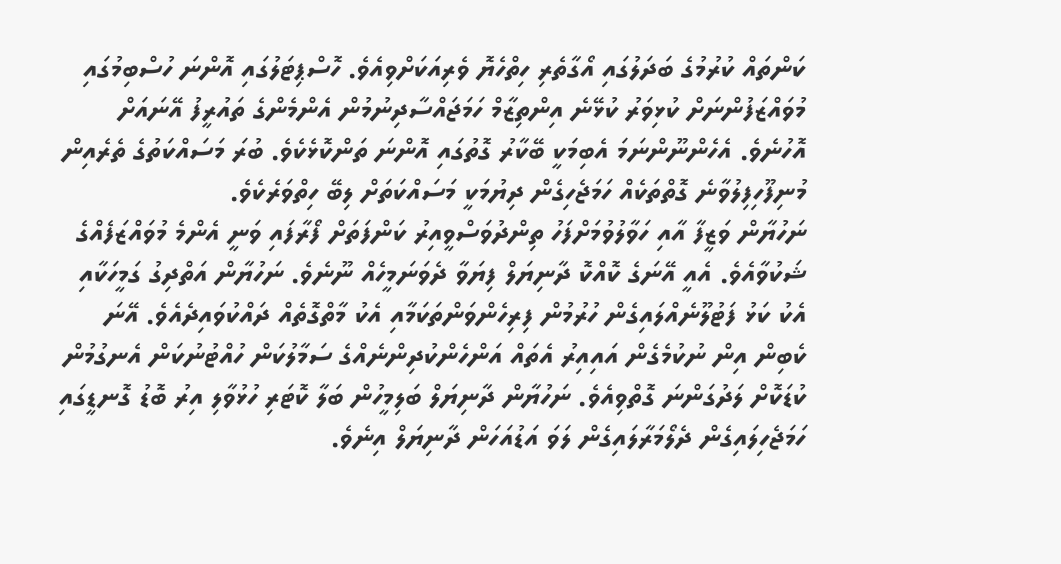ކަންތައް ކުރުމުގެ ބަދަލުގައި އޯގާތެރި ހިތްހެޔޮ ވެރިއަކަށްވިއެވެ. ހޮސްޕިޓަލުގައި އޮންނަ ހުސްބިމުގައި މުވައްޒަފުންނަށް ކުޅިވަރު ކުޅޭނެ އިންތިޒާމް ހަމަޖައްސާދިނުމުން އެންމެންގެ ތައުރީފު އޭނައަށް އޮހުނެވެ. އެހެންނޫންނަމަ އެބިމަކީ ބޭކާރު ގޮތުގައި އޮންނަ ތަންކޮޅެކެވެ. ބުރަ މަސައްކަތުގެ ތެރެއިން މުނިފޫހިފިލުވާނެ ގޮތްތަކެއް ހަމަޖެހިގެން ދިޔުމަކީ މަސައްކަތަށް ލިބޭ ހިތްވަރެކެވެ.
ނަހުޔާން ވަޒީފާ އާއި ހަވާލުވުމަށްފަހު ތިންދުވަސްވީއިރު ކަންފަތަށް ފޯރާފައި ވަނީ އެންމެ މުވައްޒަފެއްގެ ޝަކުވާއެވެ. އެއީ އޭނަގެ ކޮއްކޮ ދާނިޔަލް ފިޔަވާ ދެވަނަމީހެއް ނޫނެވެ. ނަހުޔާން އަތްދިގު ގަމީހަކާއި އެކު ކަޅު ފަޓުލޫނެއްލައިގެން ހުރުމުން ފިރިހެންވަންތަކަމާއި އެކު މާތްގޮތެއް ދައްކުވައިދެއެވެ. އޭނަ ކެބިން އިން ނުކުމެގެން އައިއިރު އެތައް އަންހެންކުދިންނެއްގެ ސަމާލުކަން ހުއްޓުނުކަން އެނގުމުން ކުޑަކޮށް ލަދުގަންނަ ގޮތްވިއެވެ. ނަހުޔާން ދާނިޔަލް ބަލިމީހުން ބަލާ ކޮޓަރި ހުޅުވާލި އިރު ބޮޑު ގޮނޑީގައި ހަމަޖެހިލައިގެން ދެލޯމަރާލައިގެން ލަވަ އަޑުއަހަން ދާނިޔަލް އިނެވެ.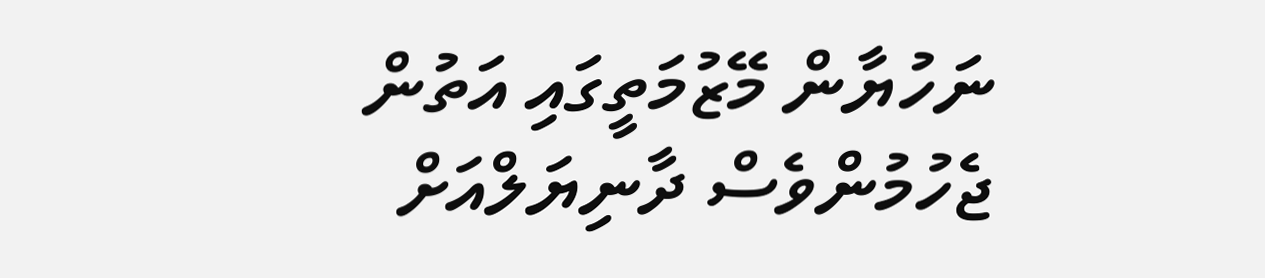ނަހުޔާން މޭޒުމަތީގައި އަތުން ޖެހުމުންވެސް ދާނިޔަލްއަށް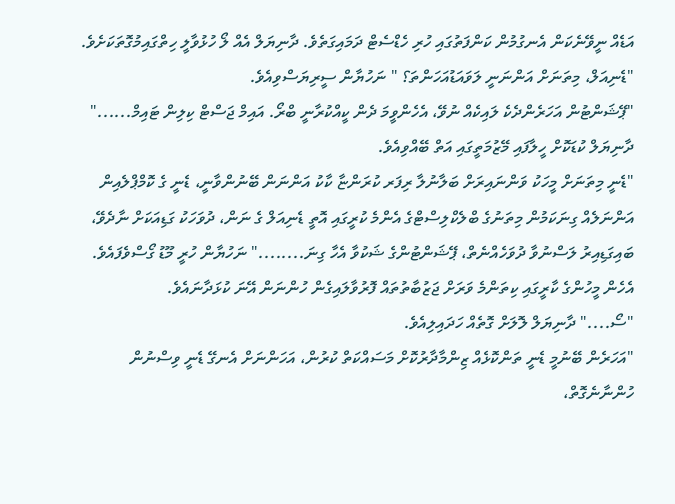އަޑެއް ނީވޭނެކަން އެނގުމުން ކަންފަތުގައި ހުރި ހެޑްސެޓް ދަމައިގަތެވެ. ދާނިޔަލް އެއް ލޯ ހުޅުވާލީ ހިތްގައިމުގޮތަކަށެވެ.
"ޑެނިއަލް، މިތަނަށް އަންނަނީ ލަވައަޑުއަހަންތަ؟ " ނަހުޔާން ސީރިޔަސްވިއެވެ.
"ޕޭޝަންޓުން އަހަރެންދެކެ ލައިކެއް ނުވޭ، އެހެންވީމަ ދެން ކީއްކުރާނީ ބްރޯ. އައިމް ޖަސްޓް ކިލިން ޓައިމް......" ދާނިޔަލް ކުޑަކޮށް ހީލާފައި މޭޒުމަތީގައި އަތް ބޭއްވިއެވެ.
"ޑެނީ މިތަނަށް މީހަކު ވަންނައިރަށް ބަލާނުލާ ރިފަރ ކުރަންޏާ ކާކު އަންނަން ބޭނުންވާނީ، ޑެނީ ގެ ކޮމްޕްލެއިން އަންނަލެއް ގިނަކަމުން މިތަނުގެ ބްލެކްލިސްޓްގެ އެންމެ ކުރީގައި އޮތީ ޑެނިއަލް ގެ ނަން، ދުވަހަކު ގަޑިއަކަށް ނާދެވޭ، ބައިގަޑިއިރު ލަސްނުވާ ދުވަހެއްނެތް، ޕޭޝަންޓުންގެ ޝަކުވާ އެހާ ގިނަ........" ނަހުޔާން ހުރީ މޫޑު ގޯސްވެފައެވެ. އެހެން މީހުންގެ ކާރީގައި ކިތަންމެ ވަރަށް ޖަޒުބާތުތައް ފޮރުވާލައިގެން ހުންނަން އޭނަ ކުޅަދާނައެވެ.
"ސޯ...." ދާނިޔަލް ލޮލަށް ގޮތެއް ހަދައިލިއެވެ.
"އަހަރެން ބޭނުމީ ޑެނީ ތަންކޮޅެއް ޒިންމާދާރުކޮށް މަސައްކަތް ކުރުން، އަހަންނަށް އެނގޭ ޑެނީ ވިސްނުން ހުންނާނެގޮތް،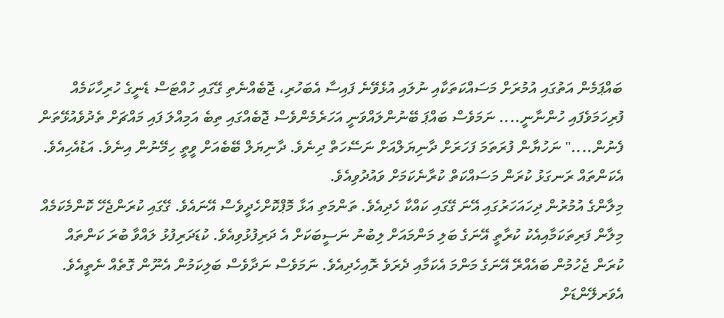ބައްޕަމެން އަތުގައި އުމުރަށް މަސައްކަތަކާއި ނުލައި އުޅެވޭނެ ފައިސާ އެބަހުރި، ޖޮބެއްނެތި ގޭގައި ހުއްޓަސް ޑެނީގެ ހުރިހާކަމެއް ފުރިހަމަވެފައި ހުންނާނީ.... ނަމަވެސް ބައްޕަ ބޭނުންލައްވަނީ އަހަރެމެންވެސް ޖޮބެއްގައި ތިބެ އަމިއްލަ ފައި މައްޗަށް ތެދުވެއުޅޭތަން ފެނުން...." ނަހުޔާން ފުރަތަމަ ފަހަރަށް ދާނިޔަލްއަށް ނަސޭހަތް ދިނެވެ. ދާނިޔަލް ބޭބެއަށް ވީތީ ހިމޭނުން އިނެވެ. އަޑުއެހިއެވެ. އެކަންތައް ރަނގަޅު ކުރަން މަސައްކަތް ކުރާނެކަމަށް ވައުދުވިއެވެ.
މިލާންގެ އުމުރުން ދިހައަހަރުގައި އޭނަ ގޭގައި ކައްކާ ހެދިއެވެ. ތަންމަތި އަޅާ މޮޕްކޮށްހެދީވެސް އޭނައެވެ. ގޭގައި ކުރަންޖެހޭ ކޮންމެކަމެއް މިލާން ފަރިތަކަމާއިއެކު ކުރާތީ އޭނަގެ ބަލި މަންމައަށް ލިބުނު ނަސީބަކަށް އެ ދަރިފުޅުވިއެވެ. ކުޑަދަރިފުޅު ލައްވާ ބުރަ ކަންތައް ކުރަން ޖެހުމުން ބައެއްރޭ އޭނަގެ މަންމަ އެކަމާއި ދެރަވެ ރޮއިހެދިއެވެ. ނަމަވެސް ނަދާވެސް ބަލިކަމުން އެނޫން ގޮތެއް ނެތީއެވެ. އެވަރލޭންޑަށް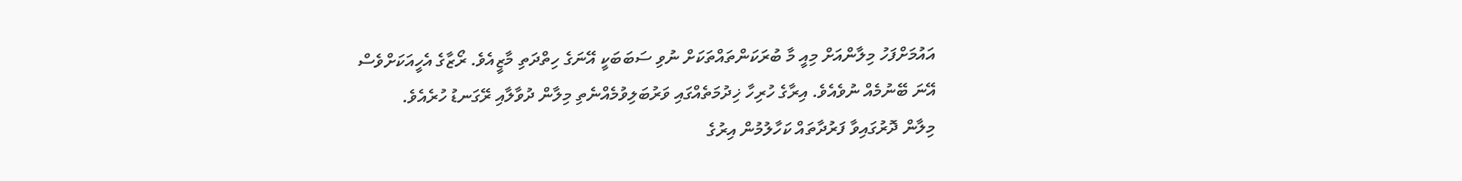އައުމަށްފަހު މިލާންއަށް މިއީ މާ ބުރަކަންތައްތަކަށް ނުވި ސަބަބަކީ އޭނަގެ ހިތްދަތި މާޒީއެވެ. ރޯޒާގެ އެހީއަކަށްވެސް އޭނަ ބޭނުމެއް ނުވެއެވެ. އިރާގެ ހުރިހާ ޚިދުމަތެއްގައި ވަރުބަލިވުމެއްނެތި މިލާން ދުވާލާއި ރޭގަނޑު ހުރެއެވެ.
މިލާން ދޮރުގައިވާ ފަރުދާތައް ކަހާލުމުން އިރުގެ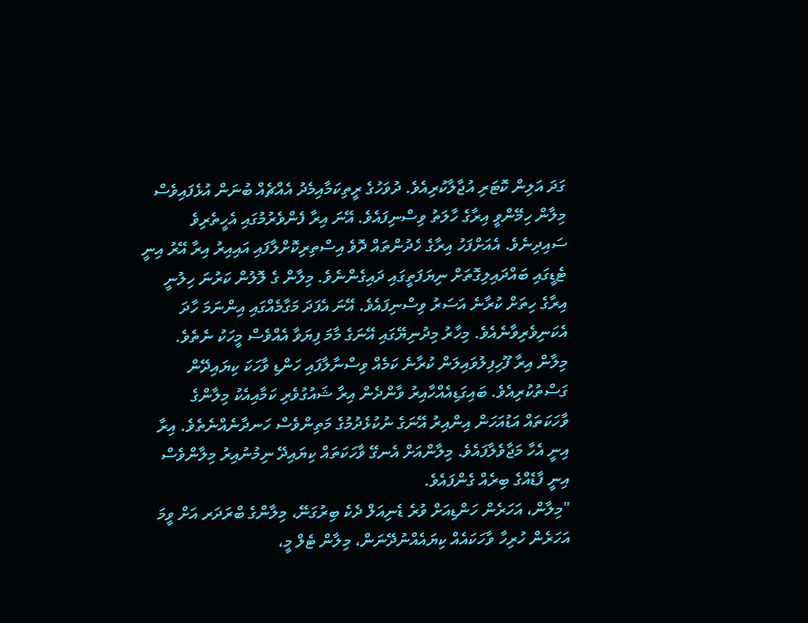ގަދަ އަލިން ކޮޓަރި އުޖާލާކުރިއެވެ. ދުވަހުގެ ރީތިކަމާއިމެދު އެއްޗެއް ބުނަން އުޅެފައިވެސް މިލާން ހިމޭންވީ އިރާގެ ހާލަތު ވިސްނިފައެވެ. އޭނަ އިރާ ފެންވެރުމުގައި އެހީތެރިވެ ސައިދިނެވެ. އެއަށްފަހު އިރާގެ ހެދުންތައް ދޮވެ އިސްތިރިކޮށްލާފައި އައިއިރު އިރާ އޭރު އިނީ ޓެޑީގައި ބައްދައިލިގޮތަށް ނިޔަފަތީގައި ދައިގެންނެވެ. މިލާން ގެ ލޮލުން ކަރުނަ ހިލުނީ އިރާގެ ހިތަށް ކުރާނެ އަސަރު ވިސްނިފައެވެ. އޭނަ އެފަދަ މަގާމެއްގައި އިންނަމަ ހާދަ އެކަނިވެރިވާނެއެވެ. މިހާރު މިދުނިޔޭގައި އޭނަގެ މާމަ ފިޔަވާ އެއްވެސް މީހަކު ނެތެވެ.
މިލާން އިރާ ފޫހިފިލުވައިލަން ކުރާނެ ކަމެއް ވިސްނާލާފައި ހަންޑި ވާހަކަ ކިޔައިދޭން ގަސްތުކުރިއެވެ. ބައިގަޑިއެއްހާއިރު ވާންދެން އިރާ ޝައުގުވެރި ކަމާއިއެކު މިލާންގެ ވާހަކަތައް އަޑުއަހަން އިންއިރު އޭނަގެ ނުކުޅެދުމުގެ މަތިންވެސް ހަނދާނެއްނެތެވެ. އިރާ އިނީ އެހާ މަޖާވެލާފައެވެ. މިލާންއަށް އެނގޭ ވާހަކަތައް ކިޔައިދޭ ނިމުނުއިރު މިލާންވެސް އިނީ ފާޑެއްގެ ބިރެއް ގެންފައެވެ.
"މިލާން، އަހަރެން ހަންޑިއަށް ވުރެ ޑެނިއަލް ދެކެ ބިރުގަނޭ، މިލާންގެ ބްރަދަރ އަށް ވީމަ އަހަރެން ހުރިހާ ވާހަކައެއް ކިޔައެއްނުދޭނަން، މިލާން ޓެލް މީ،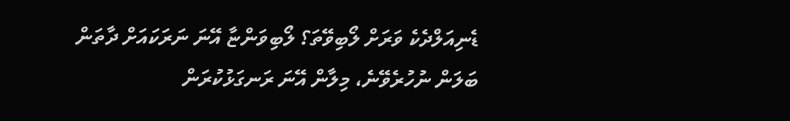ޑެނިއަލްދެކެ ވަރަށް ލޯބިވޭތަ؟ ލޯބިވަންޏާ އޭނަ ނަރަކައަށް ދާތަން ބަލަން ނުހުރެވޭނެ، މިލާން އޭނަ ރަނގަޅުކުރަން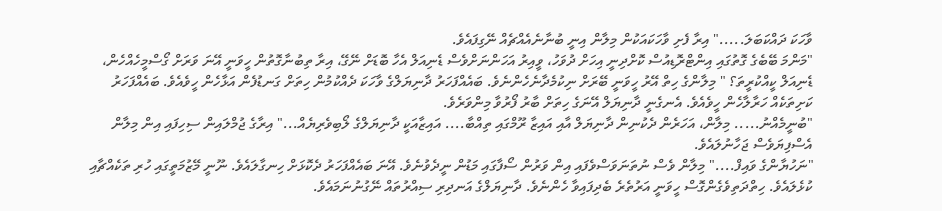ވާހަކަ ދައްކަބަލަ....." އިރާ ފެށި ވާހަކައަކުން މިލާން އިނީ ބުނާނެއެއްޗެއް ނޭގިފައެވެ.
"މަންމަ ބޭބެގެ ގޮތުގައި އިންޓްރޮޑިއުސް ކޮށްދިނީ އިހަށް ދުވަހު، ވީއިރު އަހަންނަށްވެސް ޑެނިއަލް އެހާ ބޮޑަށް ނޭގޭ، އިރާ ތިބުނާގޮތުން ހީވަނީ އޭނަ ވަރަށް ގޯސްމީހެއްހެން، ޑެނިއަލް ކީއްކުރީތަ؟ " މިލާންގެ ހިތް އޭރު ހީވަނީ ބޭރަށް ނިކުމެދާނެހެންނެވެ. ބައެއްފަހަރު ދާނިޔަލްގެ ވާހަކަ ދެއްކުމުން ހިތަށް ގަނޑުފެން އަޅާހެން ހީވެއެވެ. ބައެއްފަހަރު ކަށިތަކެއް ހަރާލާހެން ހީވެއެވެ. އެނގެނީ ދާނިޔަލް އޭނަގެ ހިތަށް ބާރު ފޯރުވާ މިންވަރެވެ.
"ބުނީމެއްނު..... މިލާން، އަހަރެން ދެކުނިން ދާނިޔަލް އާއި އައިޒާ ރޫމްގައި ތިއްބާ.... އައިޒާއަކީ ދާނިޔަލްގެ ލޯބިވެރިޔެއް..." އިރާގެ ޖުމްލައިން ސިހިފައި އިން މިލާން އެސްފިޔަވެސް ޖަހާނުލައެވެ.
"ނަހުޔާންގެ ވައިފް...." މިލާން ވެސް ނުތަނަވަސްވެފައި އިން ވަރުން ސޯފާގައި މަޑުން ނީދެވުނެވެ. އޭނަ ބައެއްފަހަރު ދެކޮޅަށް ހިނގާލައެވެ. ނޫނީ މޭޒުމަތީގައި ހުރި ތަކެއްޗާއި ކުޅެލައެވެ. ހިތްދަތިވެގެންގޮސް ހީވަނީ އަރުތެރެ ބެދިފައިވާ ހެންނެވެ. ދާނިޔަލްގެ އަނދިރި ސިއްރުތައް ނޭގުނުނަމައެވެ.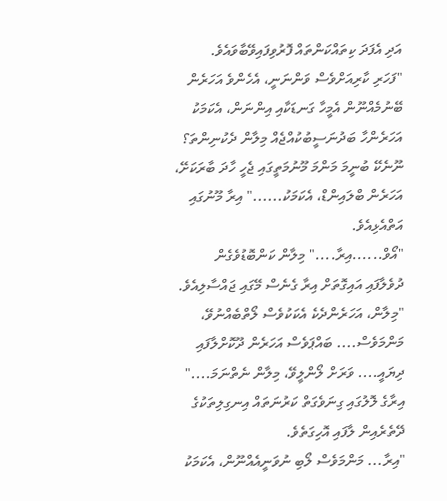އަދި އެފަދަ ކިތައްކަންތައް ފޮރުވިފައިވޭބާވައެވެ.
"ފަހަރި ކާރިއަށްވެސް ވަންނަނީ، އެހެންވެ އަހަރެން ބޭނުމެއްނޫން އެމީހާ ގަނޑަކާއި އިންނަން، އެކަމަކު އަހަރެންހާ ބަދުނަސީބުކުއްޖެއް މިލާން ދެކުނިންތަ؟ ނޫނެކޭ ބުނީމަ މަންމަ މޫނުމަތީގައި ޖެހީ ހާދަ ބާރަކަށޭ، އަހަރެން ބްލައިންޑް، އެކަމަކު......" އިރާ މޫނުގައި އަތްއެޅިއެވެ.
"އޯވް......އިރާ...." މިލާން ކަންބޮޑުވެގެން ދުވެލާފައި އައިގޮތަށް އިރާ ގެނެސް މޭގައި ޖައްސާލިއެވެ.
"މިލާން، އަހަރެންދެކެ އެކަކުވެސް ލޯތްބެއްނުވޭ، މަންމަވެސް.... ބައްޕަވެސް އަހަރެން ދޫކޮށްލާފައި ދިޔައީ.... ވަރަށް ލޯންލީވޭ، މިލާން ނެތްނަމަ...." އިރާގެ ލޮލުގައި ގިނަވެގަތް ކަރުނަތައް އިނގިލިތަކުގެ ދޭތެރެއިން ލާފައި އޮހިގަތެވެ.
"އިރާ... މަންމަވެސް ލޯބި ނުވަނީއެއްނޫން، އެކަމަކު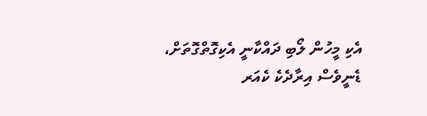އެކި މީހުން ލޯބި ދައްކާނީ އެކިގޮތްގޮތަށް، ޑެނީވެސް އިރާދެކެ ކެއަރ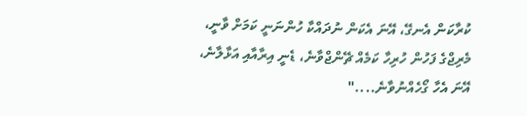ކުރާކަން އެނގޭ، އޭނަ އެކަން ނުދައްކާ ހުންނަނީ ކަމަށް ވާނީ، މެރިޖްގެ ފަހުން ހުރިހާ ކަމެއް ޗޭންޖްވާނެ، ޑެނީ އިރާއާއި އަޅާލާނެ، އޭނަ އެހާ ގޯހެއްނުވާނެ...."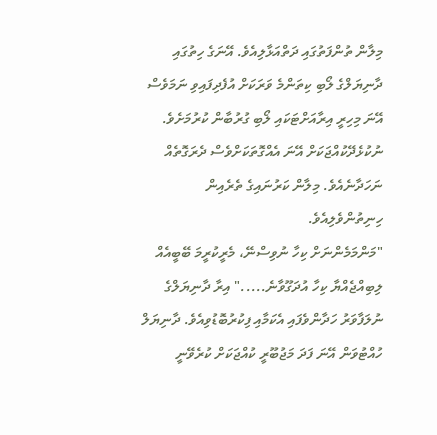މިލާން ތުންފަތުގައި ދަތްއަޅާލިއެވެ. އޭނަގެ ހިތުގައި ދާނިޔަލްގެ ލޯބި ކިތަންމެ ވަރަކަށް އުފެދިފައިވި ނަމަވެސް އޭނަ މިހިރީ އިރާއަށްޓަކައި ލޯބި ގުރުބާން ކުރުމަށެވެ. ނުކުޅެދޭކުއްޖަކަށް އޭނަ އެއްގޮތަކަށްވެސް ދެރަގޮތެއް ނަހަދާނެއެވެ. މިލާން ކަރުނައިގެ ތެރެއިން ހިނިތުންވެލިއެވެ.
"މަންމަމެންނަށް ކިހާ ނުވިސްނޭ، މެރީކުރީމަ ބޭބީއެއް ލިބިއްޖެއްޔާ ކިހާ އުދަގޫވާނެ....." އިރާ ދާނިޔަލްގެ ނުލަފާވަރު ހަދާންވެފައި އެކަމާއި ފިކުރުބޮޑުވިއެވެ. ދާނިޔަލް ހުއްޓުވަން އޭނަ ފަދަ މަޖުބޫރީ ކުއްޖަކަށް ކުރެވޭނީ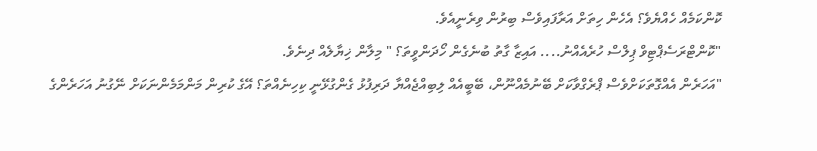ކޮންކަމެއް ހެއްޔެވެ؟ އެހެން ހިތަށް އަރާފައިވެސް ބިރުން ވިރެނީއެވެ.
"ކޮންޓްރަސެޕްޓިވް ޕިލްސް ހުރެއެއްނު.... އައިޒާ ގާތު ބުނެގެން ހޯދަންވީތަ؟ " މިލާން ޚިޔާލެއް ދިނެވެ.
"އަހަރެން އެއްގޮތަކަށްވެސް ޕްރެގްވާކަށް ބޭނުމެއްނޫން، ބޭބީއެއް ލިބިއްޖެއްޔާ ދަރިފުޅު ގެންގުޅޭނީ ކިހިނެއްތަ؟ އޭގެ ކުރިން މަންމަމެންނަކަށް ނޭގުނު އަހަރެންގެ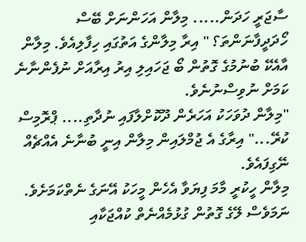ސާޖަރީ ހަދަން..... މިލާން އަހަންނަށް ބޭސް ހޯދަދީފާނަންތަ؟ " އިރާ މިލާންގެ އަތުގައި ހިފާލިއެވެ. މިލާން އާއެކޭ ބުނުމުގެ ގޮތުން ބޯ ޖަހައިލި އިރު އިރާއަށް ނުފެންނާނެ ކަމަށް ނުވިސްނުނެވެ.
"މިލާން ދުވަހަކު އަހަރެން ދޫކޮށްލާފައި ނުދާތި.... ޕްރޮމިސް ކުރޭ..." އިރާގެ އެ ޖުމްލައިން މިލާން އިނީ ބުނާނެ އެއްޗެއް ނޭގިފައެވެ.
މިލާން ހީކުރީ މާމަ ފިޔަވާ އެހެން މީހަކު އޭނަގެ ނެތްކަމަށެވެ. ނަމަވެސް ލޭގެ ގޮތުން ގުޅުމެއްނެތް ކުއްޖަކާއި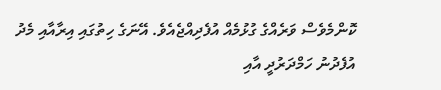ކޮންމެވެސް ވަރެއްގެ ގުޅުމެއް އުފެދިއްޖެއެވެ. އޭނަގެ ހިތުގައި އިރާއާއި މެދު އުފެދުނު ހަމްދަރުދީ އާއި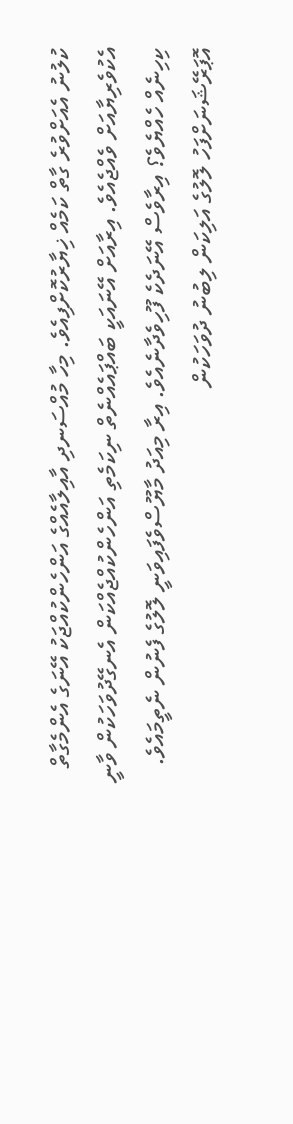ކުލުނު އެއަށްވުރެ ގާތް ކަމެއް ޚިޔާރުކޮށްފިއެވެ. މިހާ މުއްސަނދި އާއިލާއެއްގެ އަންހެންކުއްޖަކު އޭނަގެ އެންމެގާތް އެކުވެރިޔާއަށް ވެއްޖެއެވެ. އިރާއަށް އޭނައަކީ ބައްޕައެއްނެތް ނިކަމެތި އަންހެންކުއްޖެއްކަން އެނގޭދުވަހަކުން ވާނީ ކިހިނެއް ހެއްޔެވެ؟ އިރާވެސް އޭނަދެކެ ފޫހިވެދާނެއެވެ. އިރާ މިއަދު މާޔޫސްވެފައިވަނީ ލޮލުގެ ފެނުން ނެތީމައެވެ. އޮޕަރޭޝަނަށްފަހު ލޮލުގެ އަލިކަން ލިބުނު ދުވަހަކުން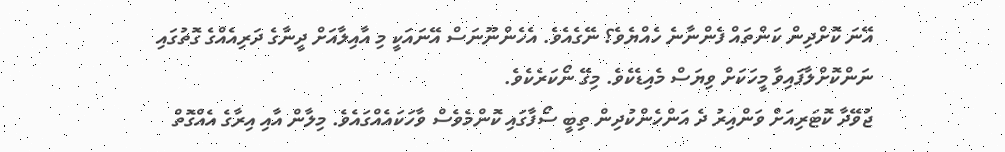އޭނަ ކޮށްދިން ކަންތައް ފެންނާނެ ހެއްޔެވެ؟ ނޭގެއެވެ. އެހެންނޫނަސް އޭނައަކީ މި އާއިލާއަށް ދީނާގެ ދަރިއެއްގެ ގޮތުގައި ނަންކޮށްލާފައިވާ މީހަކަށް ވިޔަސް މެއިޑެކެވެ. މިގޭ ނޯކަރެކެވެ.
ޖުވޭދާ ކޮޓަރިއަށް ވަންއިރު ދެ އަންހެންކުދިން ތިބީ ސޯފާގައި ކޮންމެވެސް ވާހަކައެއްގައެވެ. މިލާން އާއި އިރާގެ އެއްގޮތް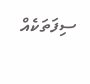ސިފަތަކެއް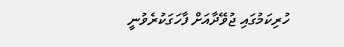ހުރިކަމުގައި ޖުވޭދާއަށް ފާހަގަކުރެވުނީ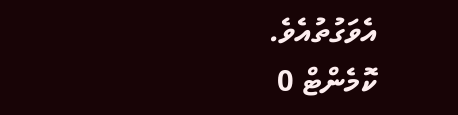އެވަގުތުއެވެ.
ކޮމެންޓް 0